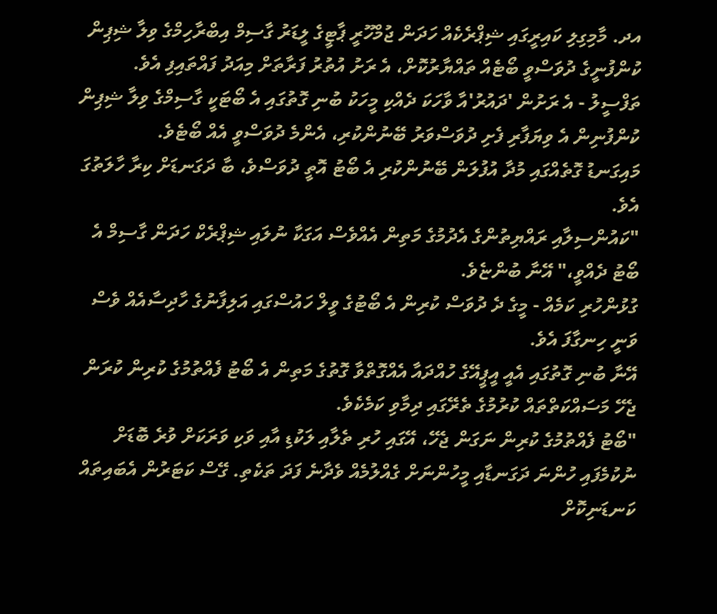އދ. މާމިގިލި ކައިރީގައި ޝިޕްރެކެއް ހަދަން ޖުމްހޫރީ ޕާޓީގެ ލީޑަރު ގާސިމް އިބްރާހިމްގެ ވިލާ ޝިޕިން ކުންފުނީގެ ދުވަސްވީ ބޯޓެއް ތައްޔާރުކޮށް، އެ ރަށު އުތުރު ފަރާތަށް މިއަދު ފައްތައިފި އެވެ.
ތަފްސީލު - އެ ރަށުން 'ދައުރު'އާ ވާހަކަ ދެއްކި މީހަކު ބުނި ގޮތުގައި އެ ބޯޓަކީ ގާސިމްގެ ވިލާ ޝިޕިން ކުންފުނިން އެ ވިޔަފާރި ފެށި ދުވަސްވަރު ބޭނުންކުރި، އެންމެ ދުވަސްވީ އެއް ބޯޓެވެ.
މައިގަނޑު ގޮތެއްގައި މުދާ އުފުލަން ބޭނުންކުރި އެ ބޯޓު އޮތީ ދުވަސްވެ، ބާ ދަގަނޑަށް ކިރާ ހާލަތުގަ އެވެ.
"ކައުންސިލާއި ރައްޔިތުންގެ އެދުމުގެ މަތިން އެއްވެސް އަގަކާ ނުލައި ޝިޕްރެކް ހަދަން ގާސިމް އެ ބޯޓު ދެއްވީ،" އޭނާ ބުންޏެވެ.
ގުޅުންހުރި ކަމެއް - މީގެ ދެ ދުވަސް ކުރިން އެ ބޯޓުގެ ވީލް ހައުސްގައި އަލިފާނުގެ ހާދިސާއެއް ވެސް ވަނީ ހިނގާފަ އެވެ.
އޭނާ ބުނި ގޮތުގައި އެއީ އީޕީއޭގެ ހުއްދައާ އެއްގޮތްވާ ގޮތުގެ މަތިން އެ ބޯޓު ފެއްތުމުގެ ކުރިން ކުރަން ޖެހޭ މަސައްކަތްތައް ކުރުމުގެ ތެރޭގައި ދިމާވި ކަމެކެވެ.
"ބޯޓު ފެއްތުމުގެ ކުރިން ނަގަން ޖެހޭ، އޭގައި ހުރި ތެލާއި ލަކުޑި އާއި ވަކި ވަރަކަށް ވުރެ ބޮޑަށް ނުކުމެފައި ހުންނަ ދަގަނޑާއި މީހުންނަށް ގެއްލުމެއް ވެދާނެ ފަދަ ތަކެތި. ގޭސް ކަޓަރުން އެބައިތައް ކަނޑަނިކޮށް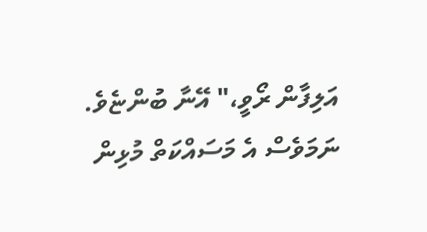އަލިފާން ރޯވީ،" އޭނާ ބުންޏެވެ.
ނަމަވެސް އެ މަސައްކަތް މުޅިން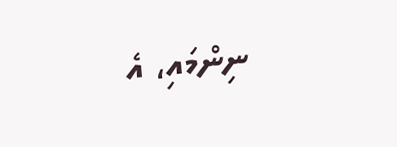ނިންމައި، އެ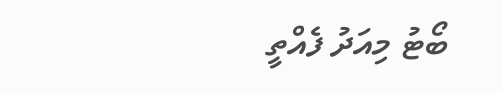ބޯޓު މިއަދު ފެއްތީ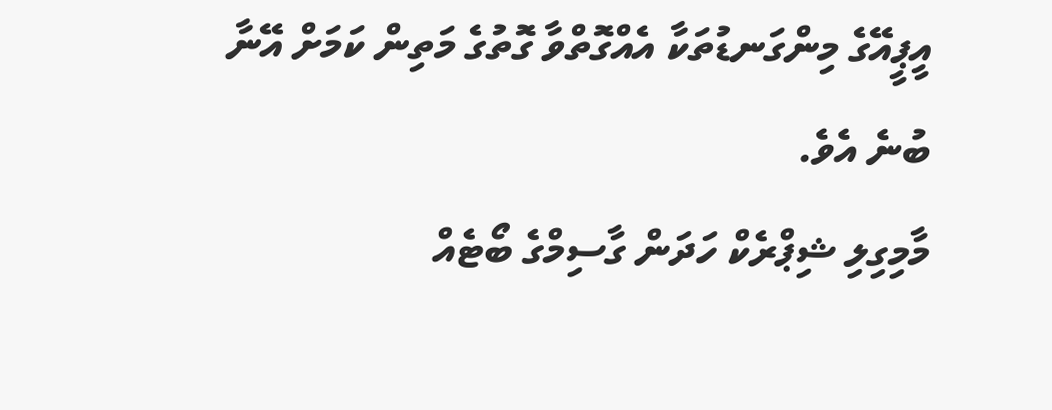އީޕީއޭގެ މިންގަނޑުތަކާ އެއްގޮތްވާ ގޮތުގެ މަތިން ކަމަށް އޭނާ ބުނެ އެވެ.
މާމިގިލި ޝިޕްރެކް ހަދަން ގާސިމްގެ ބޯޓެއް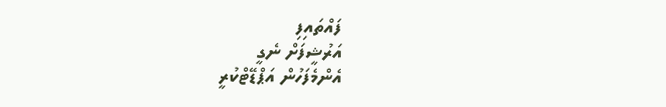ފައްތައިފި
އަރުޝީފަށް ނެގީ
އެންމެފަހުން އަޕްޑޭޓްކުރީ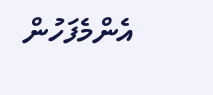އެންމެފަހުން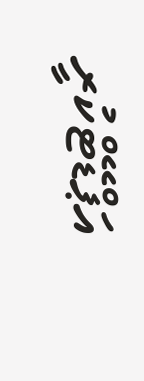އަޕްޑޭޓްކުރީ